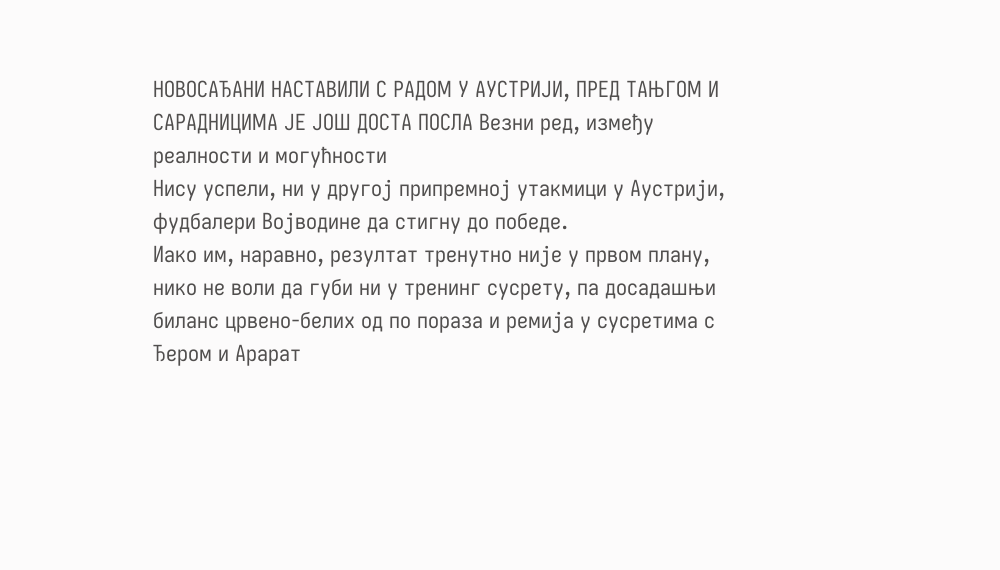НОВОСАЂАНИ НАСТАВИЛИ С РАДОМ У АУСТРИЈИ, ПРЕД ТАЊГОМ И САРАДНИЦИМА ЈЕ ЈОШ ДОСТА ПОСЛА Везни ред, између реалности и могућности
Нису успели, ни у другој припремној утакмици у Аустрији, фудбалери Војводине да стигну до победе.
Иако им, наравно, резултат тренутно није у првом плану, нико не воли да губи ни у тренинг сусрету, па досадашњи биланс црвено-белих од по пораза и ремија у сусретима с Ђером и Арарат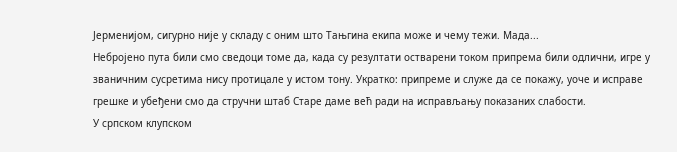Јерменијом, сигурно није у складу с оним што Тањгина екипа може и чему тежи. Мада...
Небројено пута били смо сведоци томе да, када су резултати остварени током припрема били одлични, игре у званичним сусретима нису протицале у истом тону. Укратко: припреме и служе да се покажу, уоче и исправе грешке и убеђени смо да стручни штаб Старе даме већ ради на исправљању показаних слабости.
У српском клупском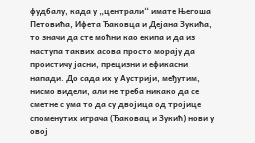фудбалу, када у „централи“ имате Његоша Петовића, Ифета Ђаковца и Дејана Зукића, то значи да сте моћни као екипа и да из наступа таквих асова просто морају да проистичу јасни, прецизни и ефикасни напади. До сада их у Аустрији, међутим, нисмо видели, али не треба никако да се сметне с ума то да су двојица од тројице споменутих играча (Ђаковац и Зукић) нови у овој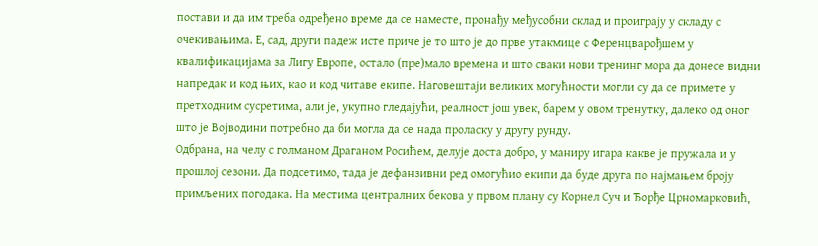постави и да им треба одређено време да се наместе, пронађу међусобни склад и проиграју у складу с очекивањима. Е, сад, други падеж исте приче је то што је до прве утакмице с Ференцварођшем у квалификацијама за Лигу Европе, остало (пре)мало времена и што сваки нови тренинг мора да донесе видни напредак и код њих, као и код читаве екипе. Наговештаји великих могућности могли су да се примете у претходним сусретима, али је, укупно гледајући, реалност још увек, барем у овом тренутку, далеко од оног што је Војводини потребно да би могла да се нада проласку у другу рунду.
Одбрана, на челу с голманом Драганом Росићем, делује доста добро, у маниру игара какве је пружала и у прошлој сезони. Да подсетимо, тада је дефанзивни ред омогућио екипи да буде друга по најмањем броју примљених погодака. На местима централних бекова у првом плану су Корнел Суч и Ђорђе Црномарковић,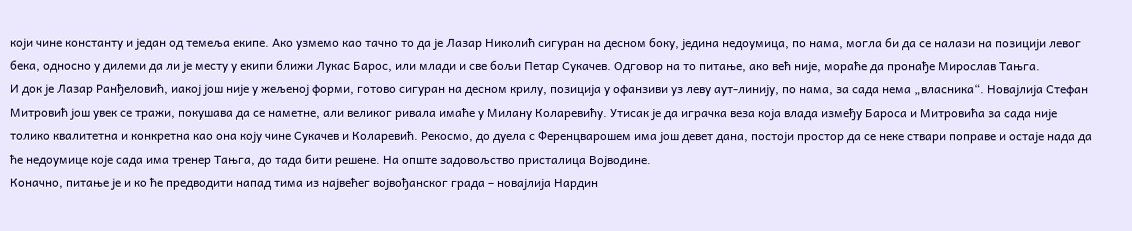који чине константу и један од темеља екипе. Ако узмемо као тачно то да је Лазар Николић сигуран на десном боку, једина недоумица, по нама, могла би да се налази на позицији левог бека, односно у дилеми да ли је месту у екипи ближи Лукас Барос, или млади и све бољи Петар Сукачев. Одговор на то питање, ако већ није, мораће да пронађе Мирослав Тањга.
И док је Лазар Ранђеловић, иакој још није у жељеној форми, готово сигуран на десном крилу, позиција у офанзиви уз леву аут-линију, по нама, за сада нема „власника“. Новајлија Стефан Митровић још увек се тражи, покушава да се наметне, али великог ривала имаће у Милану Коларевићу. Утисак је да играчка веза која влада између Бароса и Митровића за сада није толико квалитетна и конкретна као она коју чине Сукачев и Коларевић. Рекосмо, до дуела с Ференцварошем има још девет дана, постоји простор да се неке ствари поправе и остаје нада да ће недоумице које сада има тренер Тањга, до тада бити решене. На опште задовољство присталица Војводине.
Коначно, питање је и ко ће предводити напад тима из највећег војвођанског града – новајлија Нардин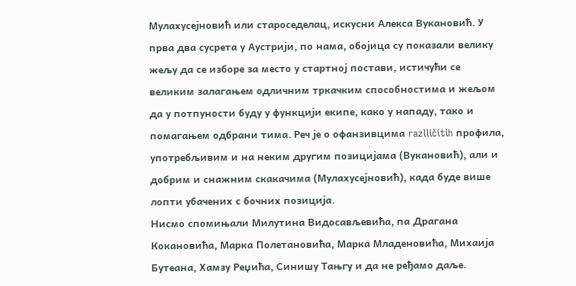Мулахусејновић или староседелац, искусни Алекса Вукановић. У прва два сусрета у Аустрији, по нама, обојица су показали велику жељу да се изборе за место у стартној постави, истичући се великим залагањем одличним тркачким способностима и жељом да у потпуности буду у функцији екипе, како у нападу, тако и помагањем одбрани тима. Реч је о офанзивцима razlličitih профила, употребљивим и на неким другим позицијама (Вукановић), али и добрим и снажним скакачима (Мулахусејновић), када буде више лопти убачених с бочних позиција.
Нисмо спомињали Милутина Видосављевића, па Драгана Кокановића, Марка Полетановића, Марка Младеновића, Михаија Бутеана, Хамзу Реџића, Синишу Тањгу и да не ређамо даље.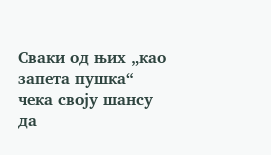Сваки од њих „као запета пушка“ чека своју шансу да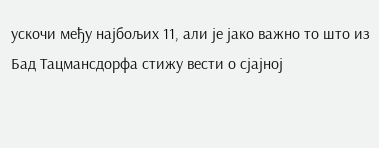ускочи међу најбољих 11, али је јако важно то што из Бад Тацмансдорфа стижу вести о сјајној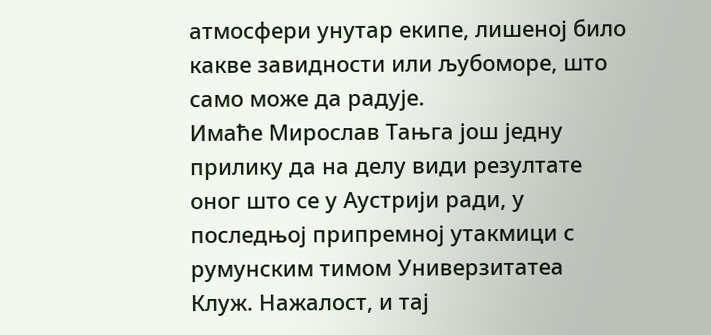атмосфери унутар екипе, лишеној било какве завидности или љубоморе, што само може да радује.
Имаће Мирослав Тањга још једну прилику да на делу види резултате оног што се у Аустрији ради, у последњој припремној утакмици с румунским тимом Универзитатеа Клуж. Нажалост, и тај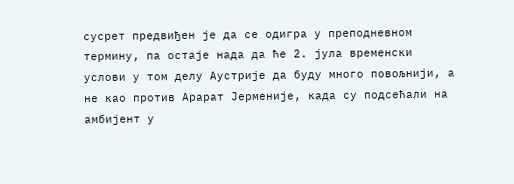сусрет предвиђен је да се одигра у преподневном термину, па остаје нада да ће 2. јула временски услови у том делу Аустрије да буду много повољнији, а не као против Арарат Јерменије, када су подсећали на амбијент у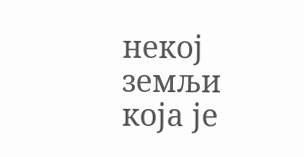некој земљи која је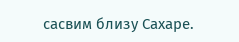сасвим близу Сахаре.